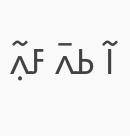ߊ߬ ߕߍ߫ ߓߍ߲߬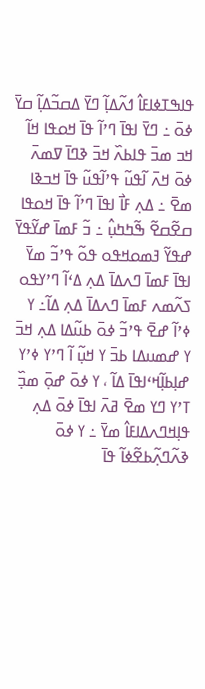ߟߊߒߠߦߊߓߊ߮ ߗߍ߬ߡߊ߲߬ ߣߌ߫ ߡߛߏ߬ߡߊ߲߬ ߛߌ߫ ߦߋ߫ ߸ ߣߌ߫ ߊߟߊ߫ ߣߴߊ߬ ߟߊ߫ ߞߋߟߊ ߞߊ߬ ߞߏ ߘߏ߫ ߟߊߕߍ߰ ߞߏ߫ ߢߣߊ߫ ߜߘߍ߫ ߦߋ߫ ߞߍ߫ ߊ߬ߟߎ߬ ߟߴߊ߬ߟߎ߬ ߟߊ߫ ߞߏߢߊ ߘߐ߫ ߸ ߡߍ߲ ߓߊ߯ ߊߟߊ߫ ߣߴߊ߬ ߟߊ߫ ߞߋߟߊ ߛߐ߬ߛߐ߬ ߒ߬ߤߤߎ߲߮ ߸ ߏ߬ ߓߘߊ߫ ߝߌ߬ߟߌ߫ ߝߟߌ߬ ߔߘߋߞߟߋ ߟߋ߬ ߟߴߏ߬ ߘߌ߫
ߊߟߊ߫ ߓߘߊ߫ ߣߍߡߊ߫ ߡߍ߲ ߡߵߊ߬ ߣߴߌߟߋ ߖߍ߬ߘߍ ߓߘߊ߫ ߣߍߡߊ߫ ߡߍ߲ ߡߊ߬߸ ߌ ߦߴߊ߬ ߝߐ߫ ߟߴߏ߬ ߦߋ߫ ߕߎ߬ߡߊ ߡߍ߲ ߞߏ߫ ߌ ߝߘߎߡߊ ߕߏ߫ ߌ ߞߎ߲߬ ߊ߬ ߣߴߌ ߦߴߌ ߝߊ߲ߕߊ߲߬ߞߵߊߟߊ߫ ߡߊ߬ ، ߌ ߦߋ߫ ߝߋ߲߫ ߘߏ߲߰ ߠߴߌ ߣߌ ߘߐ߫ ߥߍ߫ ߊߟߊ߫ ߦߋ߫ ߡߍ߲ ߟߊ߲ߞߣߍߡߊߓߊ߮ ߘߌ߫ ߸ ߌ ߦߋ߫ ߢߍ߬ߣߍ߲߬ߕߐ߬ߦߊ߬ ߟߊ߫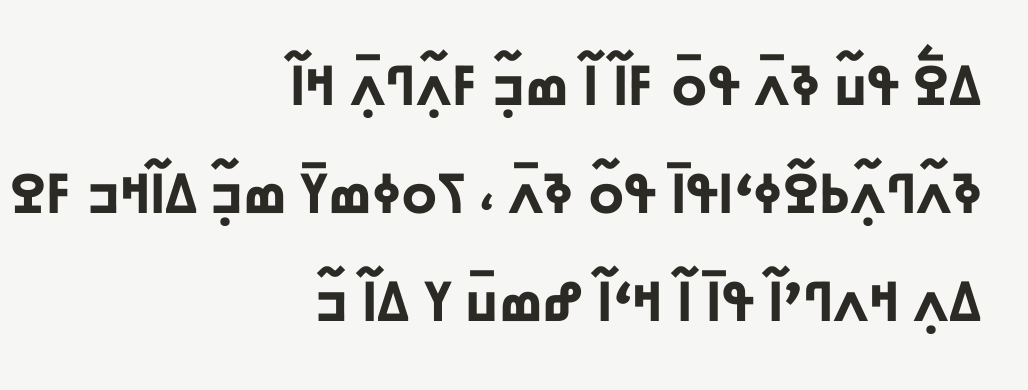ߡߐ߱ ߟߎ߬ ߢߍ߫ ߟߋ߫ ߓߊ߬ ߊ߬ ߘߏ߲߬ ߓߍ߲߬ߣߍ߲߫ ߞߊ߬ ߢߍ߬ߣߍ߲߬ߕߐ߬ߦߵߊߟߊ߫ ߟߋ߬ ߢߍ߫ ، ߖߋߦߘߌ߫ ߘߏ߲߬ ߡߊ߬ߞߏ ߓߐ ߡߍ߲ ߞߍߣߴߊ߬ ߟߊ߫ ߊ߬ ߞߵߊ߬ ߝߘߎ߫ ߌ ߡߊ߬ ߏ߬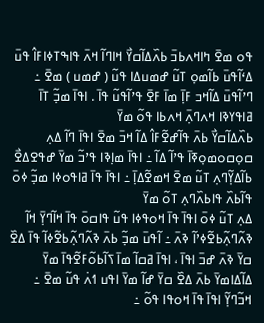ߟߋ ߘߐ߫ ߤߊߞߍߕߏ߫ ߕߍ߰ߡߊ߬ߛߌ߯ ߞߊߣߊ߬ ߞߍ߫ ߟߊߒߠߦߊߓߊ߮ ߟߎ߫ ߡߵߊ߬ߟߎ߫ ߕߊ߬ߘߋ߲ ߠߎ߬ ߝߘߎߡߊ ߟߎ߬ ( ߝߘߎ ) ߘߐ߫ ߸ ߣߴߊ߬ߟߎ߫ ߡߊ߬ߞߏ ߓߊ߲߫ ߘߊ߫ ߓߐ߫ ߟߴߊ߬ߟߎ߬ ߟߊ߫ . ߊߟߊ߫ ߘߏ߲߬ ߠߊ߫ ߥߊߟߌߢߊ ߞߍߣߍ߲߫ ߞߍߕߊ ߟߋ߬ ߘߌ߫
ߕߍ߰ߡߊ߬ߛߌ߯ ߕߍ߫ ߟߊ߬ߝߐ߬ߓߊ߮ ߡߊ߬ ߞߏ߫ ߘߐ߫ ߊߟߊ߫ ߣߊ߬ ߡߍ߲ ߛߋ߲ߛߋߘߋ߲ߧߊ߫ ߟߴߊ߬ ߡߊ߬ ߸ ߊߟߊ߫ ߘߊ߲ߢߊ ߟߴߏ߬ ߘߌ߫ ߝߟߐߡߐ߯ ߕߊ߬ߡߌ߲߬ߣߍ߲ ߠߎ߬ ߘߐ߫ ߞߘߐ߬ߡߊ߲߫ ߸ ߊߟߊ߫ ߟߊ߫ ߥߊߟߋߦߊ ߘߏ߲߬ ߦߋ߫ ߟߊ߬ߕߍ߰ ߟߊߕߍ߰ߣߍ߲ ߠߋ߬ ߘߌ߫
ߡߍ߲ ߠߎ߬ ߦߋ߫ ߊߟߊ߫ ߟߊ߫ ߞߋߟߦߊ ߟߎ߬ ߟߊߛߋ߫ ߟߊ߫ ߞߊ߬ߣߌ߲߫ ߞߊ߬ ߢߍ߬ߣߍ߲߬ߕߐ߬ߦߴߊ߬ ߢߍ߫ ߸ ߊ߬ߟߎ߫ ߘߏ߲߬ ߕߍ߫ ߢߍ߬ߣߍ߲߬ߕߐ߬ߦߊ߬ ߟߊ߫ ߡߐ߰ ߛߌ߫ ߢߍ߫ ߝߏ߫ ߊߟߊ߫ ، ߊߟߊ߫ ߥߛߊ߬ ߘߊ߫ ߖߊ߬ߕߋ߬ߓߐ߬ߟߊ߫ ߘߌ߫
ߡߊ߬ߡߊߘߌ߫ ߕߍ߫ ߡߐ߰ ߛߌ߫ ߝߊ߬ ߘߌ߫ ߊߟߎ ߗߍ߭ ߟߎ߬ ߘߐ߫ ߸ ߞߏ߬ߣߌ߲߬ ߊߟߊ߫ ߟߊ߫ ߞߋߟߊ ߟߋ߬ ߸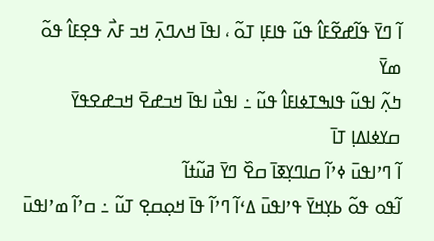ߊ߬ ߣߌ߫ ߟߊ߬ߝߐ߬ߓߊ߮ ߟߎ߬ ߟߊߓߊ߲ ߠߋ߬ ، ߊߟߊ߫ ߞߍߣߍ߲߫ ߞߏ ߓߍ߯ ߟߐ߲ߓߊ߮ ߟߋ߬ ߘߌ߫
ߤߍ߲߬ ߊߟߎ߬ ߟߊߒߠߦߊߓߊ߮ ߟߎ߬ ߸ ߊߟߎ߯ ߊߟߊ߫ ߞߏߝߐ߫ ߞߏߝߐߟߌ߫ ߛߌߦߊߡߊ߲ ߠߊ߫
ߊ߬ ߣߴߊߟߎ߫ ߦߴߊ߬ ߛߊߣߌ߲ߧߊ߫ ߛߐ߰ ߣߌ߫ ߥߎ߬ߙߊ߬
ߊ߬ߟߋ ߟߋ߬ ߕߌ߲ߞߌ߫ ߟߴߊߟߎ߫ ߡߵߊ߬ ߣߴߊ߬ ߟߊ߫ ߞߋ߲ߛߐ߲ ߠߎ߬ ߸ ߛߴߊ߬ ߘߴߊߟߎ߫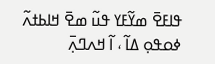ߟߊߓߐ߫ ߘߌ߬ߓߌ ߟߎ߬ ߘߐ߫ ߞߊߕߙߍ߬ ߦߋߟߋ߲ ߡߊ߬ ، ߊ߬ ߞߍߣߍ߲߫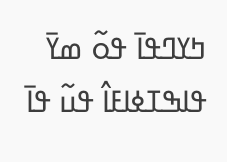ߤߌߣߟߊ߫ ߟߋ߬ ߘߌ߫ ߟߊߒߠߦߊߓߊ߮ ߟߎ߬ ߟߊ߫